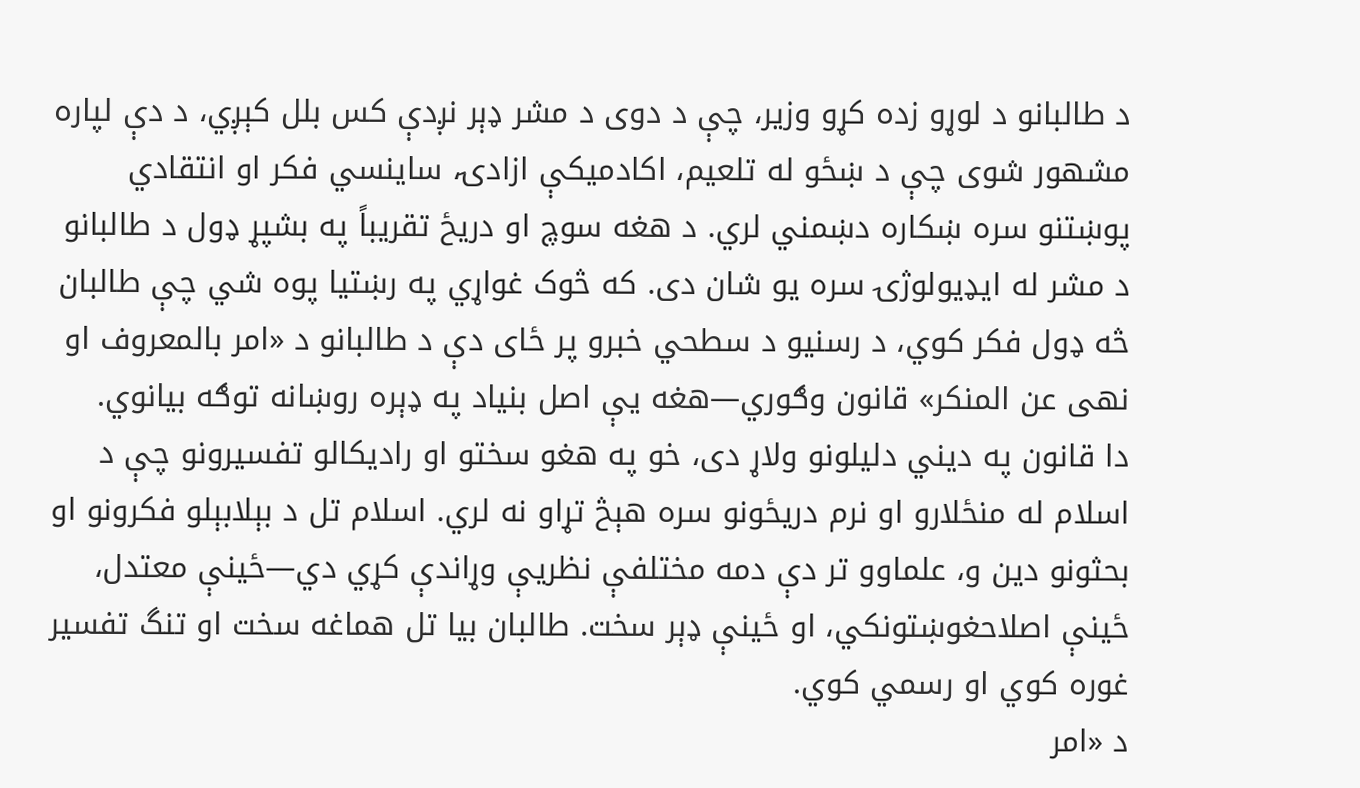د طالبانو د لوړو زده کړو وزیر، چې د دوی د مشر ډېر نږدې کس بلل کېږي، د دې لپاره مشهور شوی چې د ښځو له تلعیم، اکادمیکې ازادۍ، ساینسي فکر او انتقادي پوښتنو سره ښکاره دښمني لري. د هغه سوچ او دریځ تقریباً په بشپړ ډول د طالبانو د مشر له ایډیولوژۍ سره یو شان دی. که څوک غواړي په رښتیا پوه شي چې طالبان څه ډول فکر کوي، د رسنیو د سطحي خبرو پر ځای دې د طالبانو د «امر بالمعروف او نهی عن المنکر» قانون وګوري—هغه یې اصل بنیاد په ډېره روښانه توګه بیانوي.
دا قانون په دیني دلیلونو ولاړ دی، خو په هغو سختو او رادیکالو تفسیرونو چې د اسلام له منځلارو او نرم دریځونو سره هېڅ تړاو نه لري. اسلام تل د بېلابېلو فکرونو او بحثونو دین و، علماوو تر دې دمه مختلفې نظریې وړاندې کړي دي—ځینې معتدل، ځینې اصلاحغوښتونکي، او ځینې ډېر سخت. طالبان بیا تل هماغه سخت او تنگ تفسیر غوره کوي او رسمي کوي.
د «امر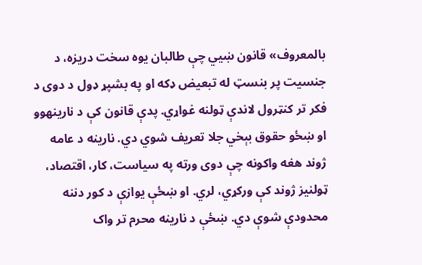بالمعروف» قانون ښيي چې طالبان یوه سخت دریزه، د جنسیت پر بنسټ له تبعیض ډکه او په بشپړ ډول د دوی د فکر تر کنټرول لاندې ټولنه غواړي. پدې قانون کې د نارینهوو او ښځو حقوق بېخي جلا تعریف شوي دي. نارینه د عامه ژوند هغه واکونه چې دوی ورته په سیاست، کار، اقتصاد، ټولنیز ژوند کې ورکړي، لري. او ښځې یوازې د کور دننه محدودې شوې دي. ښځې د نارینه محرم تر واک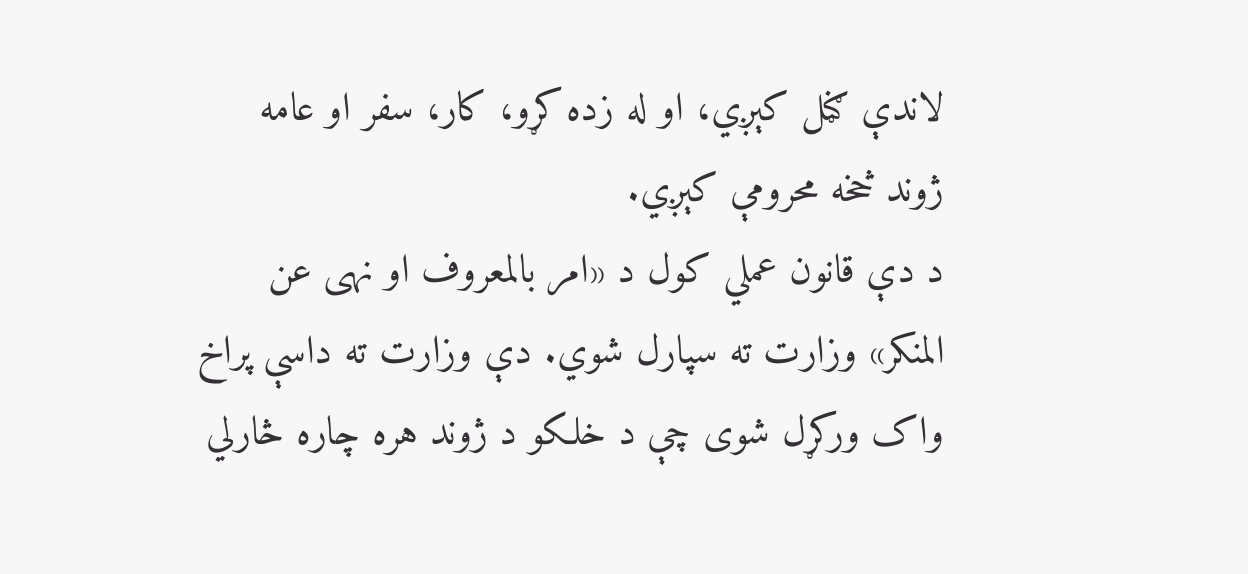لاندې ګڼل کېږي، او له زده کړو، کار، سفر او عامه ژوند څخه محرومې کېږي.
د دې قانون عملي کول د «امر بالمعروف او نهی عن المنکر» وزارت ته سپارل شوي. دې وزارت ته داسې پراخ واک ورکړل شوی چې د خلکو د ژوند هره چاره څارلي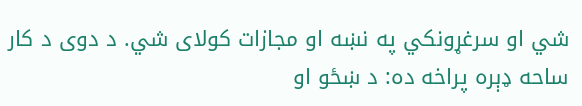شي او سرغړونکي په نښه او مجازات کولای شي. د دوی د کار ساحه ډېره پراخه ده: د ښځو او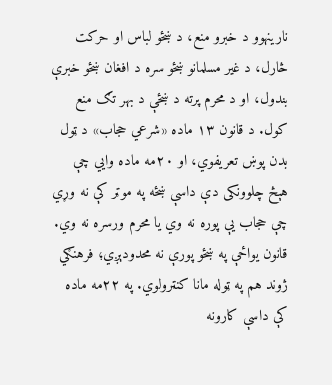نارینهوو د خبرو منع، د ښځو لباس او حرکت څارل، د غیر مسلمانو ښځو سره د افغان ښځو خبرې بندول، او د محرم پرته د ښځې د بهر تګ منع کول. د قانون ۱۳ ماده «شرعي حجاب» د ټول بدن پوښ تعریفوي، او ۲۰مه ماده وايي چې هېڅ چلوونکی دې داسې ښځه په موټر کې نه وړي چې حجاب یې پوره نه وي یا محرم ورسره نه وي.
قانون یواځې په ښځو پورې نه محدودېږي؛ فرهنګي ژوند هم په ټوله مانا کنټرولوي. په ۲۲مه ماده کې داسې کارونه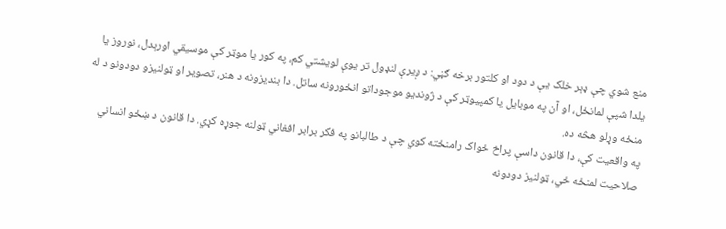منع شوي چې ډېر خلک یې د دود او کلتور برخه ګڼي: د ږیرې لنډول تر یوې لویشتي کم، په کور یا موټر کې موسیقي اورېدل، نوروز یا یلدا شپې لمانځل، او آن په موبایل یا کمپیوټر کې د ژوندیو موجوداتو انځورونه ساتل. دا بندیزونه د هنر، تصویر او ټولنیزو دودونو د له منځه وړلو هڅه ده.
په واقعیت کې، دا قانون داسې پراخ ځواک رامنځته کوي چې د طالبانو په فکر برابر افغاني ټولنه جوړه کړي. دا قانون د ښځو انساني صلاحیت لمنځه ځي، ټولنیز دودونه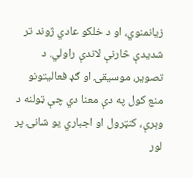زیانمنوي، او د خلکو عادي ژوند تر شدیدې څارنې لاندې راولي. د تصویر، موسیقۍ او ګډ فعالیتونو منع کول په دې معنا دي چې ټولنه د وېرې، کنټرول او اجباري یو شانۍ پر لور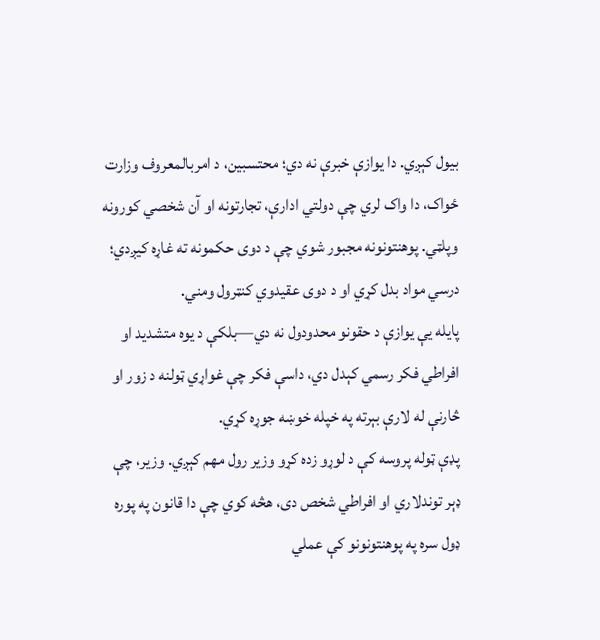بیول کېږي. دا یوازې خبرې نه دي؛ محتسبین، د امربالمعروف وزارت ځواک، دا واک لري چې دولتي ادارې، تجارتونه او آن شخصي کورونه وپلټي. پوهنتونونه مجبور شوي چې د دوی حکمونه ته غاړه کیږدي؛ درسي مواد بدل کړي او د دوی عقیدوي کنټرول ومني.
پایله یې یوازې د حقونو محدودول نه دي—بلکې د یوه متشدید او افراطي فکر رسمي کېدل دي، داسې فکر چې غواړي ټولنه د زور او څارنې له لارې بېرته په خپله خوښه جوړه کړي.
پډې ټوله پروسه کې د لوړو زده کړو وزیر رول مهم کېږي. وزیر، چې ډېر توندلاري او افراطي شخص دی، هڅه کوي چې دا قانون په پوره ډول سره په پوهنتونونو کې عملي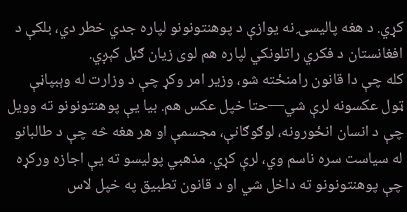کړي. د هغه پالیسۍ نه یوازې د پوهنتونونو لپاره جدي خطر دي، بلکې د افغانستان د فکري راتلونکي لپاره هم لوی زیان ګڼل کېږي.
کله چې دا قانون رامنځته شو، وزیر امر وکړ چې د وزارت له وېبپاڼې ټول عکسونه لرې شي—حتا خپل عکس هم. بیا یې پوهنتونونو ته وویل چې د انسان انځورونه، لوګوګانې، مجسمې او هر هغه څه چې د طالبانو له سیاست سره ناسم وي، لرې کړي. مذهبي پولیسو ته یې اجازه ورکړه چې پوهنتونونو ته داخل شي او د قانون تطبیق په خپل لاس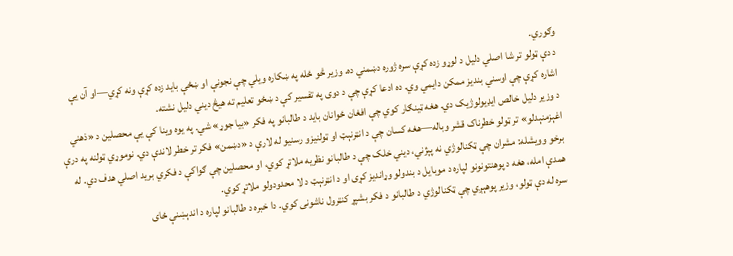وګوري.
د دې ټولو تر شا اصلي دلیل د لوړو زده کړې سره ژوره دښمني ده. وزیر څو ځله په ښکاره ویلي چې نجونې او ښځې باید زده کړې ونه کړي—او آن یې اشاره کړې چې اوسني بندیز ممکن دایمي وي. ده ادعا کړې چې د دوی په تفسیر کې د ښځو تعلیم ته هیڅ دیني دلیل نشته.
د وزیر دلیل خالص ایډیولوژیک دي. هغه ټینګار کوي چې افغان ځوانان باید د طالبانو په فکر «بیا جوړ» شي. په یوه وینا کې یې محصلین د «ذهني اغېزمنېدلو» تر ټولو خطرناک قشر وباله—هغه کسان چې د انټرنېټ او ټولنیزو رسنیو له لارې د «دښمن» فکر تر خطر لاندې دي. نوموړي ټولنه په درې برخو وویشله: مشران چې ټکنالوژي نه پېژني، دیني خلک چې د طالبانو نظریه ملاتړ کوي، او محصلین چې ګواکې د فکري برید اصلي هدف دي. له همدې امله، هغه د پوهنتونونو لپاره د موبایل د بندولو وړاندیز کړی او د انټرنېټ د لا محدودولو ملاتړ کوي.
سره له دې ټولو، وزیر پوهېږي چې ټکنالوژي د طالبانو د فکر بشپړ کنټرول ناشونی کوي. دا خبره د طالبانو لپاره د اندېښنې ځای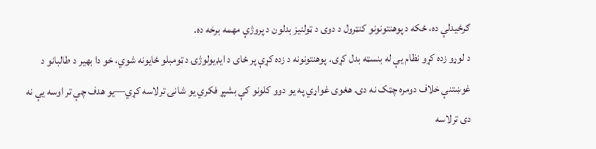ګرځیدلې ده، ځکه د پوهنتونونو کنټرول د دوی د ټولنیز بدلون د پروژې مهمه برخه ده.
د لوړو زده کړو نظام یې له بنسټه بدل کړی. پوهنتونونه د زده کړې پر ځای د ایډیولوژۍ د ټومبلو ځایونه شوي، خو دا بهیر د طالبانو د غوښتنې خلاف دومره چټک نه دی. هغوی غواړي په یو دوو کلونو کې بشپړ فکري یو شانۍ ترلاسه کړي—یو هدف چې تر اوسه یې نه دی ترلاسه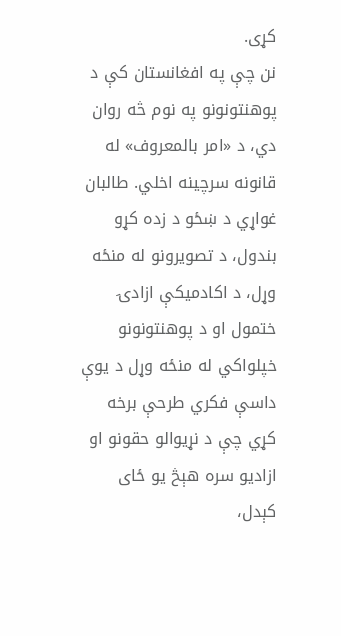کړی.
نن چې په افغانستان کې د پوهنتونونو په نوم څه روان دي، د «امر بالمعروف» له قانونه سرچینه اخلي. طالبان غواړي د ښځو د زده کړو بندول، د تصویرونو له منځه وړل، د اکادمیکې ازادۍ ختمول او د پوهنتونونو خپلواکي له منځه وړل د یوې داسې فکري طرحې برخه کړي چې د نړیوالو حقونو او ازادیو سره هېڅ یو ځای کېدل،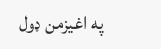په اغیزمن ډول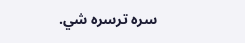سره ترسره شي.